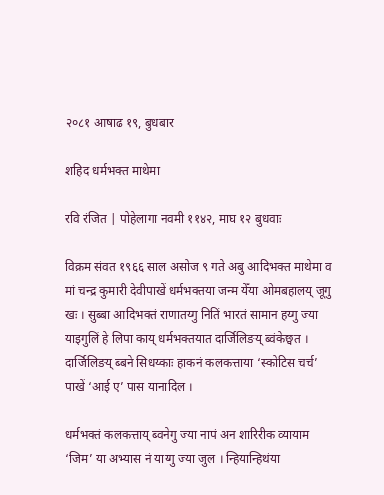२०८१ आषाढ १९, बुधबार

शहिद धर्मभक्त माथेमा

रवि रंजित | पोहेलागा नवमी ११४२, माघ १२ बुधवाः

विक्रम संवत १९६६ साल असोज ९ गते अबु आदिभक्त माथेमा व मां चन्द्र कुमारी देवीपाखें धर्मभक्तया जन्म येँया ओमबहालय् जूगु खः । सुब्बा आदिभक्तं राणातय्गु नितिं भारतं सामान हय्गु ज्या याइगुलिं हे लिपा काय् धर्मभक्तयात दार्जिलिङय् ब्वंकेछ्वत । दार्जिलिङय् ब्बने सिधय्काः हाकनं कलकत्ताया ‘स्कोटिस चर्च’ पाखें ‘आई ए’ पास यानादिल ।

धर्मभक्तं कलकत्ताय् ब्वनेगु ज्या नापं अन शारिरीक व्यायाम ‘जिम’ या अभ्यास नं याय्गु ज्या जुल । न्हियान्हिथंया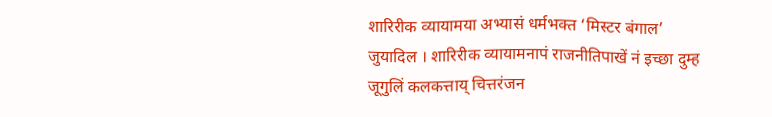शारिरीक व्यायामया अभ्यासं धर्मभक्त ‘मिस्टर बंगाल’ जुयादिल । शारिरीक व्यायामनापं राजनीतिपाखें नं इच्छा दुम्ह जूगुलिं कलकत्ताय् चित्तरंजन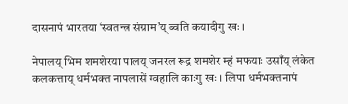दासनापं भारतया ‘स्वतन्त्र संग्राम’य् ब्वति कयादीगु खः ।

नेपालय् भिम शमशेरया पालय् जनरल रूद्र शमशेर म्हं मफयाः उसाँय् लंकेत कलकत्ताय् धर्मभक्त नापलासें ग्वहालि काःगु खः । लिपा धर्मभक्तनापं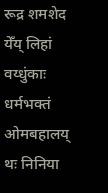रूद्र शमशेद येँय् लिहां वय्धुंकाः धर्मभक्तं ओमबहालय् थः निनिया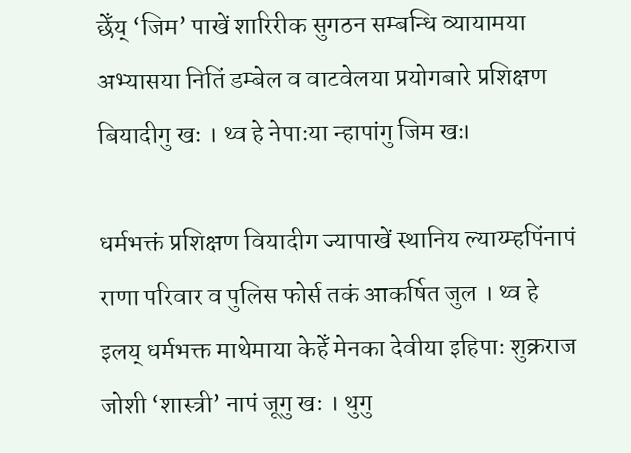छेँय् ‘जिम’ पाखें शारिरीक सुगठन सम्बन्धि व्यायामया अभ्यासया नितिं डम्बेल व वाटवेलया प्रयोगबारे प्रशिक्षण बियादीगु खः । थ्व हे नेपाःया न्हापांगु जिम खः।

धर्मभक्तं प्रशिक्षण वियादीग ज्यापाखें स्थानिय ल्याय्म्हपिंनापं राणा परिवार व पुलिस फोर्स तकं आकर्षित जुल । थ्व हे इलय् धर्मभक्त माथेमाया केहेँ मेनका देवीया इहिपाः शुक्रराज जोशी ‘शास्त्री’ नापं जूगु खः । थुगु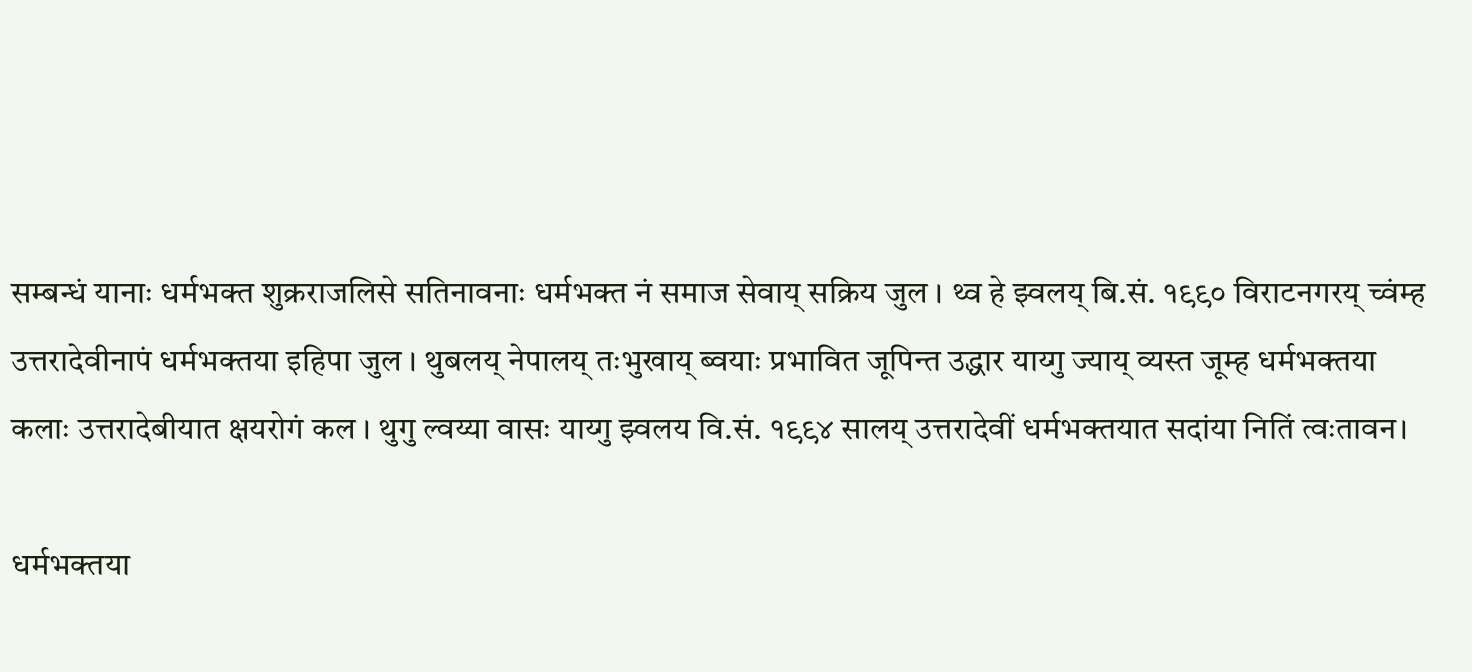सम्बन्धं यानाः धर्मभक्त शुक्रराजलिसे सतिनावनाः धर्मभक्त नं समाज सेवाय् सक्रिय जुल । थ्व हे झ्वलय् बि.सं. १९९० विराटनगरय् च्वंम्ह उत्तरादेवीनापं धर्मभक्तया इहिपा जुल । थुबलय् नेपालय् तःभुखाय् ब्वयाः प्रभावित जूपिन्त उद्धार याय्गु ज्याय् व्यस्त जूम्ह धर्मभक्तया कलाः उत्तरादेबीयात क्षयरोगं कल । थुगु ल्वय्या वासः याय्गु झ्वलय वि.सं. १९९४ सालय् उत्तरादेवीं धर्मभक्तयात सदांया नितिं त्वःतावन।

धर्मभक्तया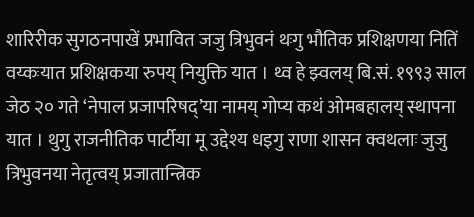शारिरीक सुगठनपाखें प्रभावित जजु त्रिभुवनं थःगु भौतिक प्रशिक्षणया नितिं वय्कःयात प्रशिक्षकया रुपय् नियुक्ति यात । थ्व हे झ्वलय् बि.सं. १९९३ साल जेठ २० गते ‘नेपाल प्रजापरिषद्’या नामय् गोप्य कथं ओमबहालय् स्थापना यात । थुगु राजनीतिक पार्टीया मू उद्देश्य धइगु राणा शासन क्वथलाः जुजु त्रिभुवनया नेतृत्वय् प्रजातान्त्रिक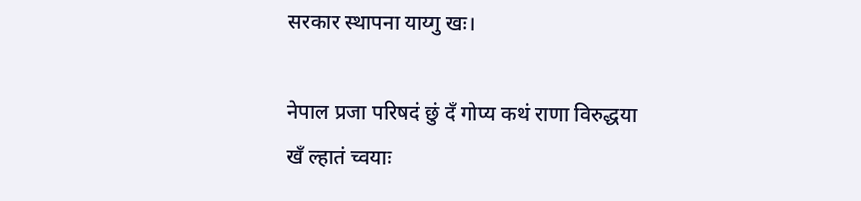सरकार स्थापना याय्गु खः।

नेपाल प्रजा परिषदं छुं दँ गोप्य कथं राणा विरुद्धया खँ ल्हातं च्वयाः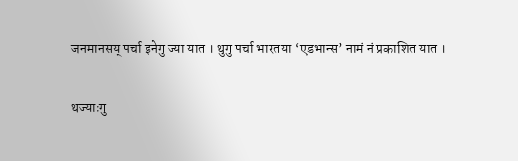जनमानसय् पर्चा इनेगु ज्या यात । थुगु पर्चा भारतया ‘एडभान्स’ नामं नं प्रकाशित यात ।

थज्याःगु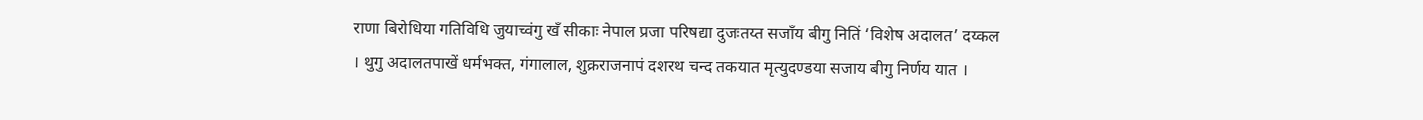राणा बिरोधिया गतिविधि जुयाच्वंगु खँ सीकाः नेपाल प्रजा परिषद्या दुजःतय्त सजाँय बीगु नितिं ‘विशेष अदालत’ दय्कल । थुगु अदालतपाखें धर्मभक्त, गंगालाल, शुक्रराजनापं दशरथ चन्द तकयात मृत्युदण्डया सजाय बीगु निर्णय यात ।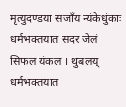मृत्युदण्डया सजाँय न्यंकेधुंकाः धर्मभक्तयात सदर जेलं सिफल यंकल । थुबलय् धर्मभक्तयात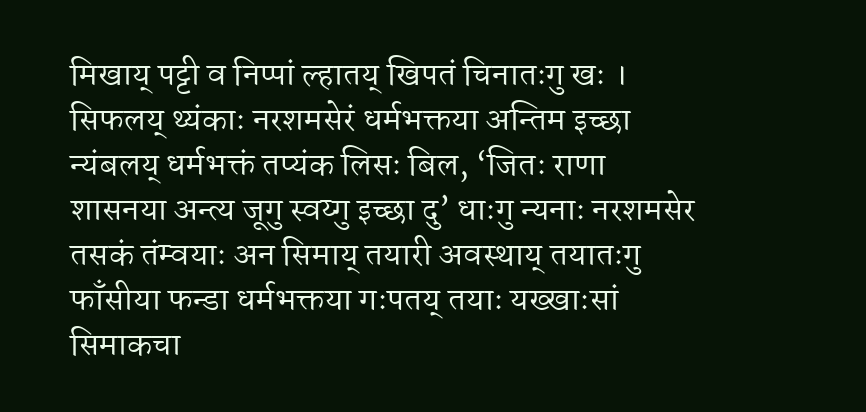मिखाय् पट्टी व निप्पां ल्हातय् खिपतं चिनातःगु खः । सिफलय् थ्यंकाः नरशमसेरं धर्मभक्तया अन्तिम इच्छा न्यंबलय् धर्मभक्तं तप्यंक लिसः बिल, ‘जितः राणा शासनया अन्त्य जूगु स्वय्गु इच्छा दु’ धाःगु न्यनाः नरशमसेर तसकं तंम्वयाः अन सिमाय् तयारी अवस्थाय् तयातःगु फाँसीया फन्डा धर्मभक्तया गःपतय् तयाः यख्खाःसां सिमाकचा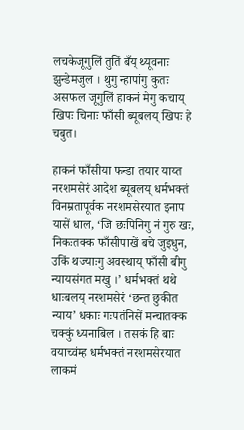लचकेजूगुलिं तुतिं बँय् थ्यूवनाः झुन्डेमजुल । थुगु न्हापांगु कुतः असफल जूगुलिं हाकनं मेगु कचाय् खिपः चिनाः फाँसी ब्यूबलय् खिपः हे चबुत।

हाकनं फाँसीया फन्डा तयार याय्त नरशमसेरं आदेश ब्यूबलय् धर्मभक्तं विनम्रतापूर्वक नरशमसेरयात इनाप यासें धाल, ‘जि छःपिनिगु नं गुरु खः, निकःतक्क फाँसीपाखें बचे जुइधुन, उकिं थज्याःगु अवस्थाय् फाँसी बीगु न्यायसंगत मखु ।’ धर्मभक्तं थथे धाःबलय् नरशमसेरं ‘छन्त छुकीत न्याय’ धकाः गःपतंनिसें मन्चातक्क चक्कुं ध्यनाबिल । तसकं हि बाः वयाच्वंम्ह धर्मभक्तं नरशमसेरयात लाकमं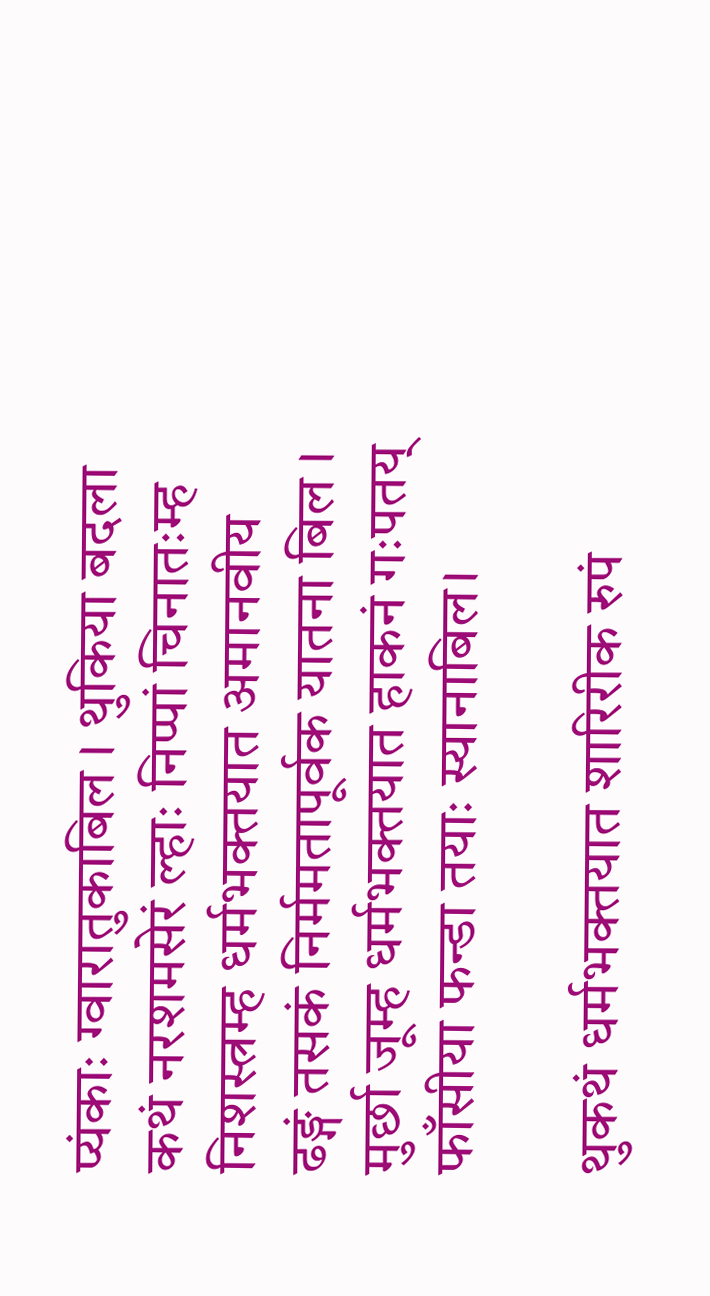प्यंकाः ग्वारातुकाबिल । थुकिया बदला कथं नरशमसेरं ल्हाः निप्पां चिनातःम्ह निशस्त्रम्ह धर्मभक्तयात अमानवीय ढङ्गं तसकं निर्ममतापूर्वक यातना बिल । मुर्छा जूम्ह धर्मभक्तयात हाकनं गःपतय् फाँसीया फन्डा तयाः स्यानाबिल।

थुकथं धर्मभक्तयात शारिरीक रुपं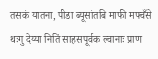तसकं यातना, पीडा ब्यूसांतबि माफी मफ्वँसे थःगु देय्या नितिं साहसपूर्वक ल्वानाः प्राण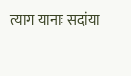त्याग यानाः सदांया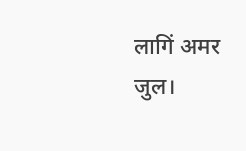लागिं अमर जुल।